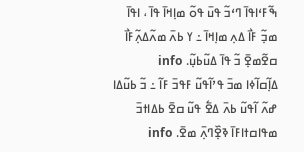ߒ߬ߓߵߊߟߊ߫ ߣߵߏ߬ ߟߎ߫ ߟߋ߬ ߘߊ߲ߞߊ߫ ߟߊ߫ ، ߊߟߊ߫ ߘߏ߲߬ ߓߊ߯ ߡߍ߲ ߘߊ߲ߞߊ߫ ߸ ߌ ߕߍ߫ ߘߍ߬ߡߍ߲߬ߓߊ߯ ߛߐ߬ߘߐ߲߫ ߏ߬ ߟߊ߫ ߡߎ߬ߕߎ߲߬. info
ߡߊ߲߬ߛߊ߬ߦߊ ߘߏ߫ ߟߴߊ߬ߟߎ߬ ߓߟߏ߫ ߓߊ߬ ߸ ߏ߬ ߕߎ߬ߡߊ ߝߍ߬ ߊ߬ߟߎ߬ ߕߍ߫ ߡߐ߱ ߟߎ߬ ߛߐ߫ ߕߡߊߙߏ߫ ߘߟߊߛߙߊߓߊ߫ ߢߐ߲߰ߣߍ߲߫ ߘߐ߫. info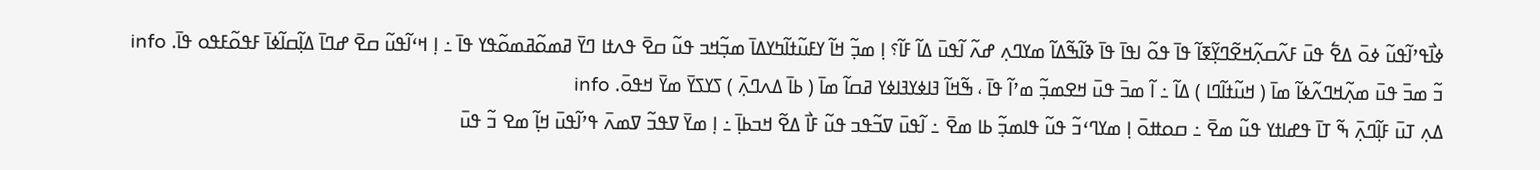ߦߊ߯ߟߴߊ߬ߟߎ߬ ߦߋ߫ ߡߐ߱ ߟߎ߫ ߓߍ߬ߛߍ߲߬ߞߐ߬ߣߌ߲߬ߧߊ߬ ߟߊ߫ ߟߋ߬ ߊߟߊ߫ ߟߊ߫ ߢߊ߬ߒ߬ߡߊ߬ ߘߌߣߍ߲ ߝߍ߬ ߊ߬ߟߎ߫ ߡߊ߬ ߓߊ߬؟ ߊ߲ ߘߏ߲߬ ߞߊ߬ ߌߓߎ߬ߙߊ߬ߤߌߡߊ߫ ߘߏ߲߬ߞߏ ߟߎ߬ ߛߐ߫ ߟߍߙߊ ߣߌ߫ ߥߘߋ߬ߥߘߋ߬ߟߌ ߟߊ߫ ߸ ߊ߲ ߞߵߊ߬ߟߎ߬ ߛߐ߫ ߝߣߊ߫ ߡߊ߲߬ߛߊ߬ߦߊ߫ ߓߟߋ߬ߓߟߋ ߟߊ߫. info
ߏ߬ ߘߏ߫ ߟߎ߫ ߘߍ߲߬ߞߣߍ߬ߦߊ߬ ߘߊ߫ ( ߞߎ߬ߙߊ߬ߣߊ ) ߡߊ߬ ߸ ߊ߬ ߘߏ߫ ߟߎ߫ ߞߐߘߏ߲߬ ߘߴߊ߬ ߟߊ߫ ، ߒ߬ߞߊ߬ ߔߊߦߌߔߊߦߌ ߥߛߊ߬ ߘߊ߫ ( ߕߊ߫ ߡߍߣߍ߲߫ ) ߖߌߖߌ߫ ߘߌ߫ ߞߟߋ߫. info
ߡߍ߲ ߠߎ߫ ߓߊ߲߬ߣߍ߲߫ ߒ߬ ߠߊ߫ ߟߝߊߙߌ ߟߎ߬ ߘߐ߫ ߸ ߛߋߚߋ߫ ߊ߲ ߘߌߣߵߏ߬ ߟߎ߬ ߟߊߘߏ߲߬ ߕߊ ߘߐ߫ ߸ ߊ߬ߟߎ߫ ߜߏ߬ߟߏ ߟߎ߬ ߓߊ߯ ߡߐ߬ ߞߏߕߊ߲߫ ߸ ߊ߲ ߘߌ߫ ߜߟߏ߬ ߜߘߍ߫ ߟߴߊ߬ߟߎ߫ ߞߊ߲߬ ߘߐ ߏ߬ ߟߎ߫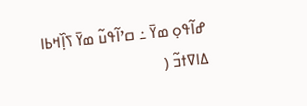ߝߊ߬ߟߋ߲ ߘߌ߫ ߸ ߛߴߊ߬ߟߎ߬ ߘߌ߫ ߖߊ߲߰ߞߕߊ ߡߊߜߙߏ߬ (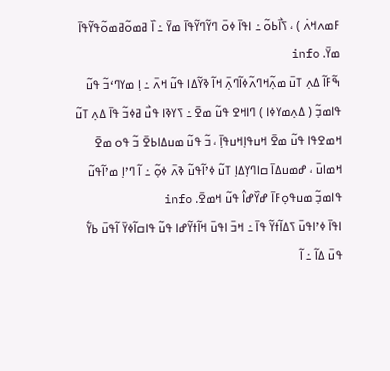ߓߘߍߞߍ߭ ) ، ߖߊ߯ߕߋ߬ ߸ ߊߟߊ߫ ߦߋ߫ ߣߌ߬ߣߌ߬ߟߊ߫ ߘߌ߫ ߸ ߊ߰ ߥߘߋ߬ߥߘߋ߬ߟߌ߬ߟߊ߫ ߘߌ߫. info
ߒ߬ߓߊ߬ ߡߍ߲ ߠߎ߫ ߘߍ߲߬ߞߣߍ߬ߦߊ߬ߣߍ߲߫ ߞߊ߬ ߢߌ߬ߡߊ ߟߎ߬ ߞߍ߫ ߸ ߊ߲ ߘߌߣߵߏ߬ ߟߎ߬ ߟߊߘߏ߲߬ ( ߡߍ߲ߘߌߦߊ ) ߣߊߞߐ ߟߎ߬ ߘߐ߫ ߸ ߖߌߢߊ ߟߎ߯ ߥߦߏ߬ ߟߊ߫ ߡߍ߲ ߠߎ߬ ߞߘߐߟߊ ߟߎ߬ ߘߐ߫ ߞߎߟߊ߲ߞߎߟߊ߲߫ ، ߏ߬ ߟߎ߬ ߘߎߡߊߕߐ߫ ߏ߬ ߟߋ ߘߐ߫ ߞߘߊߎ߫ ، ߝߘߎߡߊ߫ ߛߊߣߌ߲ߡߊ߲ ߠߎ߬ ߦߴߊ߬ߟߎ߬ ߢߍ߫ ߦߋ߲߬ ߸ ߊ߬ ߣߴߊ߲ ߘߴߊ߬ߟߎ߬ ߟߊߘߏ߲߬ ߘߎߟߋ߲ߓߊ߫ ߝߌ߰ߝߊ߮ ߟߎ߬ ߞߘߐ߫. info
ߊߟߊ߫ ߦߴߊߟߎ߫ ߖߡߊ߬ߙߌ߬ ߟߊ߫ ߸ ߞߏ߫ ߊߟߎ߫ ߞߊ߬ߙߌ߬ߝߊ ߟߎ߬ ߟߊߛߊ߬ߦߌ߫ ߊ߬ߟߎ߫ ߕߌ߱ ߟߎ߫ ߡߊ߬ ߸ ߊ߬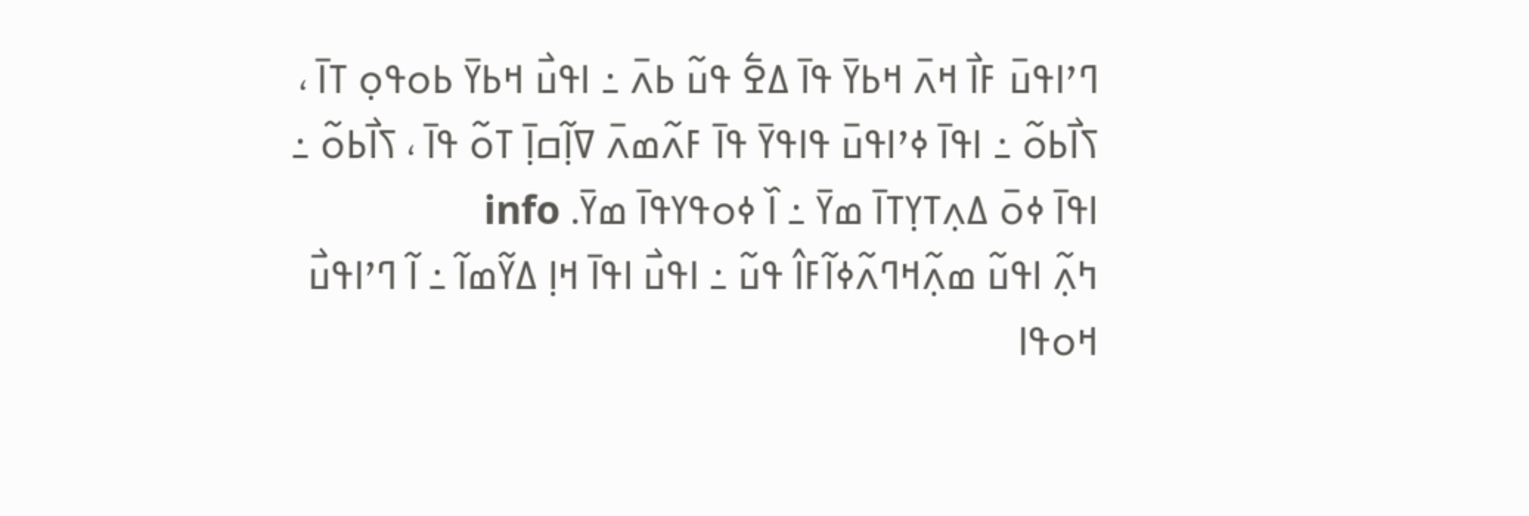ߣߴߊߟߎ߫ ߓߊ߯ ߞߍ߫ ߞߕߌ߫ ߟߊ߫ ߡߐ߱ ߟߎ߬ ߕߍ߫ ߸ ߊߟߎ߯ ߞߕߌ߫ ߕߋߟߋ߲ ߠߊ߫ ، ߖߊ߯ߕߋ߬ ߸ ߊߟߊ߫ ߦߴߊߟߎ߫ ߟߊߟߌ߫ ߟߊ߫ ߓߍ߬ߘߍ߫ ߜߊ߲߬ߛߊ߲߫ ߠߋ߬ ߟߊ߫ ، ߖߊ߯ߕߋ߬ ߸ ߊߟߊ߫ ߦߋ߫ ߡߍ߲ߠߌ߲ߠߊ߫ ߘߌ߫ ߸ ߊ߰ ߦߋߟߌߟߊ߫ ߘߌ߫. info
ߤߍ߲߬ ߊߟߎ߬ ߘߍ߲߬ߞߣߍ߬ߦߊ߬ߓߊ߮ ߟߎ߬ ߸ ߊߟߎ߯ ߊߟߊ߫ ߞߊ߲ ߡߌ߬ߘߊ߬ ߸ ߊ߬ ߣߴߊߟߎ߯ ߞߋߟߊ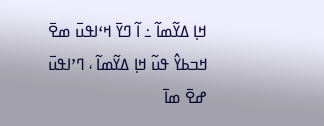ߞߊ߲ ߡߌ߬ߘߊ߬ ߸ ߊ߬ ߣߌ߫ ߞߵߊߟߎ߫ ߘߐ߫ ߞߏߕߌ߮ ߟߎ߬ ߞߊ߲ ߡߌ߬ߘߊ߬ ، ߣߴߊߟߎ߫ ߝߐ߫ ߘߊ߫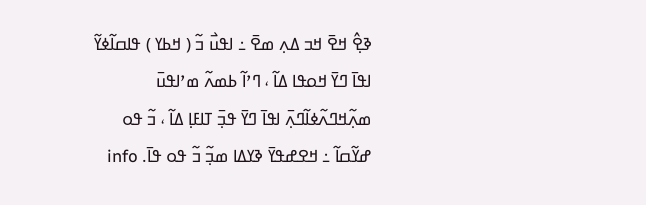ߢߐ߲߮ ߞߐ߫ ߞߏ ߡߍ߲ ߘߐ߫ ߸ ߊߟߎ߯ ߏ߬ ( ߞߕߌ ) ߟߊߛߊ߬ߦߌ߬ ߊߟߊ߫ ߣߌ߫ ߞߋߟߊ ߡߊ߬ ، ߣߴߊ߬ ߕߘߍ߬ ߘߴߊߟߎ߫ ߘߍ߲߬ߞߣߍ߬ߦߊ߬ߣߍ߲߫ ߊߟߊ߫ ߣߌ߫ ߟߏ߲߫ ߠߊߓߊ߲ ߡߊ߬ ، ߏ߬ ߟߋ ߝߌ߬ߛߊ߬ ߸ ߞߐߝߟߌ߫ ߢߌߡߊ ߘߏ߲߬ ߏ߬ ߟߋ ߟߊ߫. info